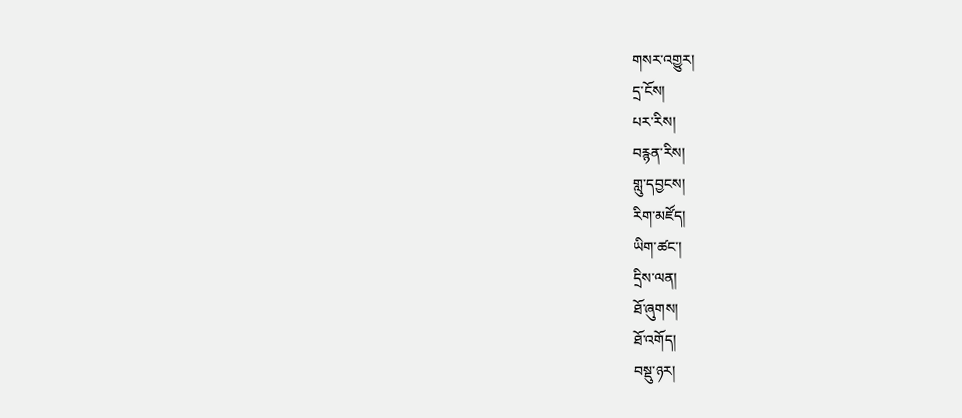གསར་འགྱུར།
དྲ་ངོས།
པར་རིས།
བརྙན་རིས།
གླུ་དབྱངས།
རིག་མཛོད།
ཡིག་ཚང་།
དྲིས་ལན།
ཐོ་ཞུགས།
ཐོ་འགོད།
བསྡུ་ཉར།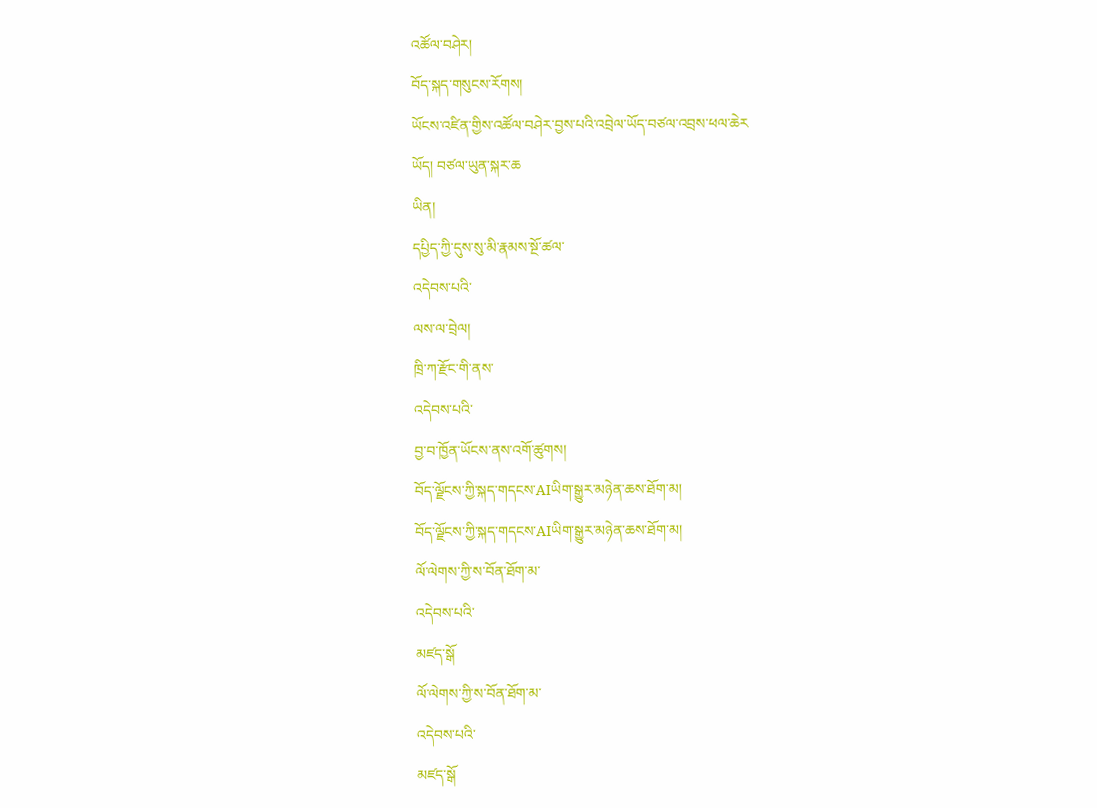འཚོལ་བཤེར།
བོད་སྐད་གསུངས་རོགས།
ཡོངས་འཛིན་གྱིས་འཚོལ་བཤེར་བྱས་པའི་འབྲེལ་ཡོད་བཙལ་འབྲས་ཕལ་ཆེར
ཡོད། བཙལ་ཡུན་སྐར་ཆ
ཡིན།
དཔྱིད་ཀྱི་དུས་སུ་མི་རྣམས་སྔོ་ཚལ་
འདེབས་པའི་
ལས་ལ་བྲེལ།
ཁྲི་ཀ་རྫོང་གི་ནས་
འདེབས་པའི་
བྱ་བ་ཁྱོན་ཡོངས་ནས་འགོ་ཚུགས།
བོད་ལྗོངས་ཀྱི་སྐད་གདངས་AIཡིག་སྒྱུར་མཉེན་ཆས་ཐོག་མ།
བོད་ལྗོངས་ཀྱི་སྐད་གདངས་AIཡིག་སྒྱུར་མཉེན་ཆས་ཐོག་མ།
ལོ་ལེགས་ཀྱི་ས་བོན་ཐོག་མ་
འདེབས་པའི་
མཛད་སྒོ
ལོ་ལེགས་ཀྱི་ས་བོན་ཐོག་མ་
འདེབས་པའི་
མཛད་སྒོ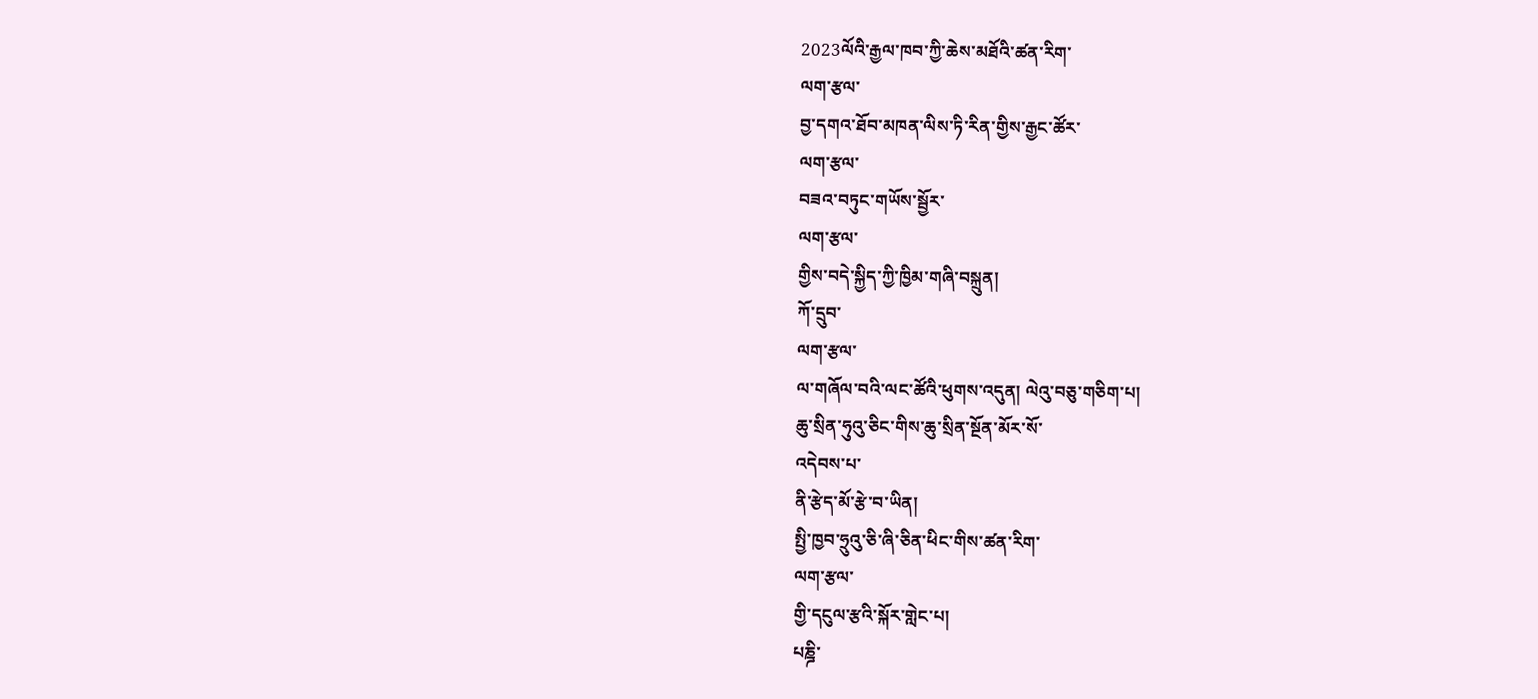2023ལོའི་རྒྱལ་ཁབ་ཀྱི་ཆེས་མཐོའི་ཚན་རིག་
ལག་རྩལ་
བྱ་དགའ་ཐོབ་མཁན་ལིས་ཏི་རིན་གྱིས་རྒྱང་ཚོར་
ལག་རྩལ་
བཟའ་བཏུང་གཡོས་སྦྱོར་
ལག་རྩལ་
གྱིས་བདེ་སྐྱིད་ཀྱི་ཁྱིམ་གཞི་བསྐྲུན།
ཀོ་དྲུབ་
ལག་རྩལ་
ལ་གཞོལ་བའི་ལང་ཚོའི་ཕུགས་འདུན། ལེའུ་བཅུ་གཅིག་པ།
ཆུ་སྲིན་ཧུའུ་ཅིང་གིས་ཆུ་སྲིན་སྔོན་མོར་སོ་
འདེབས་པ་
ནི་རྩེད་མོ་རྩེ་བ་ཡིན།
སྤྱི་ཁྱབ་ཧྲུའུ་ཅི་ཞི་ཅིན་ཕིང་གིས་ཚན་རིག་
ལག་རྩལ་
གྱི་དངུལ་རྩའི་སྐོར་གླེང་པ།
པཎྜི་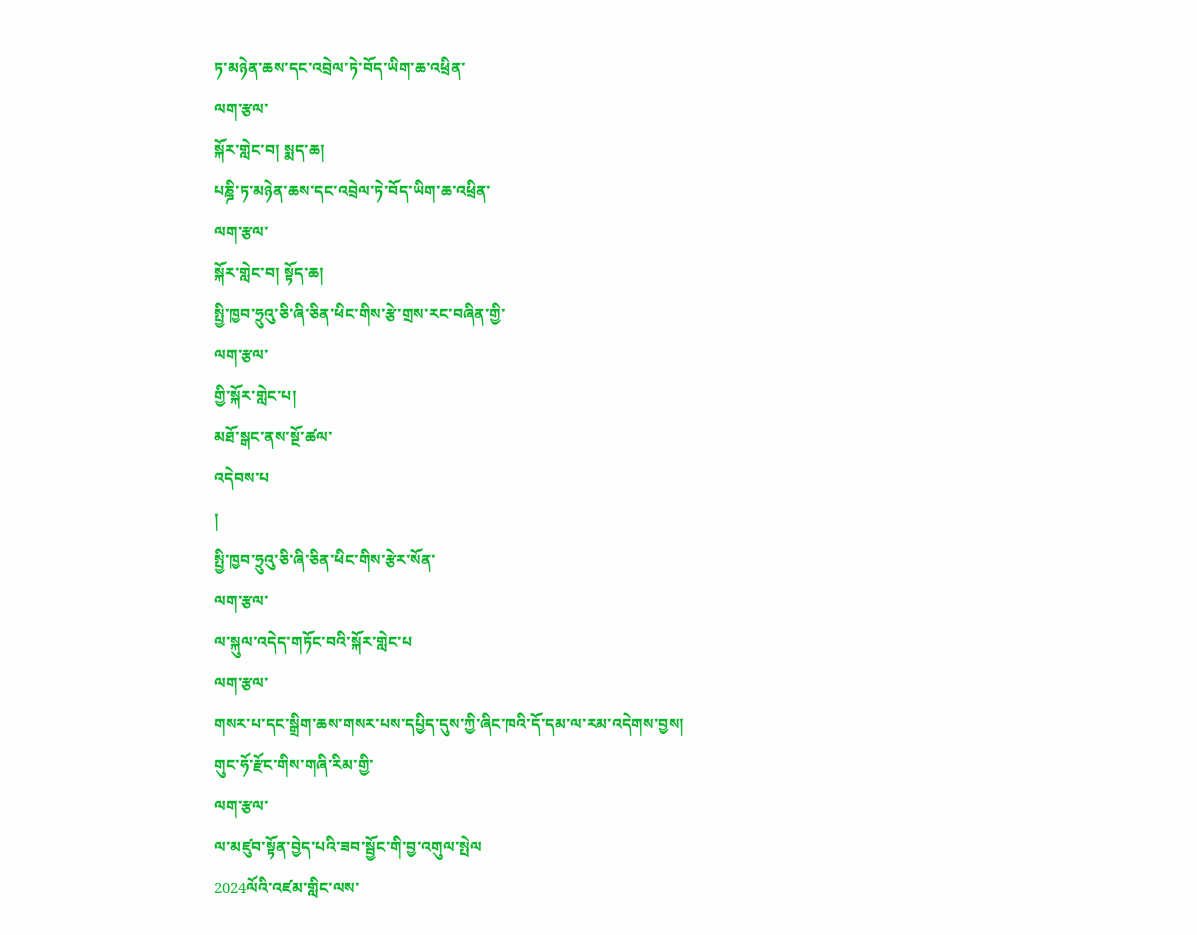ཏ་མཉེན་ཆས་དང་འབྲེལ་ཏེ་བོད་ཡིག་ཆ་འཕྲིན་
ལག་རྩལ་
སྐོར་གླེང་བ། སྨད་ཆ།
པཎྜི་ཏ་མཉེན་ཆས་དང་འབྲེལ་ཏེ་བོད་ཡིག་ཆ་འཕྲིན་
ལག་རྩལ་
སྐོར་གླེང་བ། སྟོད་ཆ།
སྤྱི་ཁྱབ་ཧྲུའུ་ཅི་ཞི་ཅིན་ཕིང་གིས་རྩེ་གྲས་རང་བཞིན་གྱི་
ལག་རྩལ་
གྱི་སྐོར་གླེང་པ།
མཐོ་སྒང་ནས་སྔོ་ཚལ་
འདེབས་པ
།
སྤྱི་ཁྱབ་ཧྲུའུ་ཅི་ཞི་ཅིན་ཕིང་གིས་རྩེར་སོན་
ལག་རྩལ་
ལ་སྐུལ་འདེད་གཏོང་བའི་སྐོར་གླེང་པ
ལག་རྩལ་
གསར་པ་དང་སྒྲིག་ཆས་གསར་པས་དཔྱིད་དུས་ཀྱི་ཞིང་ཁའི་དོ་དམ་ལ་རམ་འདེགས་བྱས།
གུང་ཧོ་རྫོང་གིས་གཞི་རིམ་གྱི་
ལག་རྩལ་
ལ་མཛུབ་སྟོན་བྱེད་པའི་ཟབ་སྦྱོང་གི་བྱ་འགུལ་སྤེལ
2024ལོའི་འཛམ་གླིང་ལས་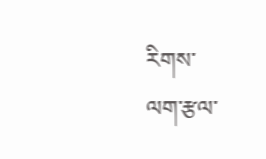རིགས་
ལག་རྩལ་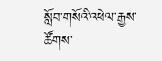སློབ་གསོའི་འཕེལ་རྒྱས་ཚོགས་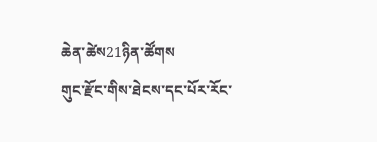ཆེན་ཚེས21ཉིན་ཚོགས
གུང་རྫོང་གིས་ཐེངས་དང་པོར་རོང་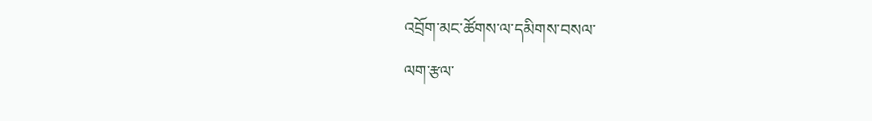འབྲོག་མང་ཚོགས་ལ་དམིགས་བསལ་
ལག་རྩལ་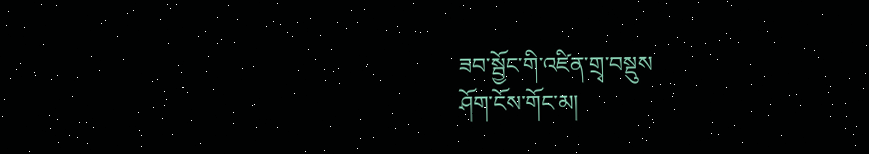ཟབ་སྦྱོང་གི་འཛིན་གྲྭ་བསྡུས
ཤོག་ངོས་གོང་མ།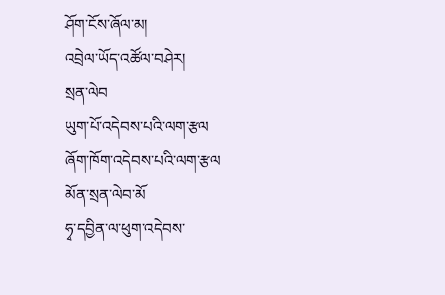ཤོག་ངོས་ཞོལ་མ།
འབྲེལ་ཡོད་འཚོལ་བཤེར།
སྲན་ལེབ
ཡུག་པོ་འདེབས་པའི་ལག་རྩལ
ཞོག་ཁོག་འདེབས་པའི་ལག་རྩལ
མོན་སྲན་ལེབ་མོ
ཧྭ་དབྱིན་ལ་ཕུག་འདེབས་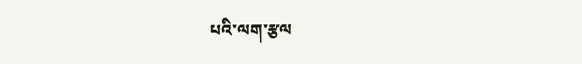པའི་ལག་རྩལ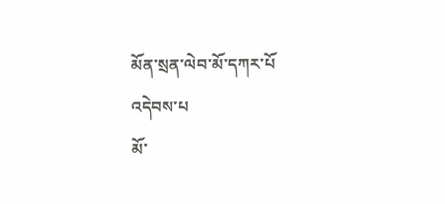མོན་སྲན་ལེབ་མོ་དཀར་པོ
འདེབས་པ
མོ་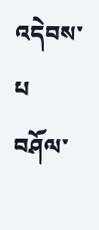འདེབས་པ
བཤོལ་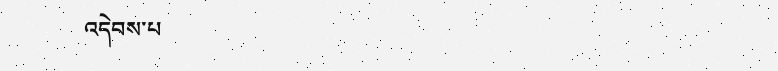འདེབས་པ